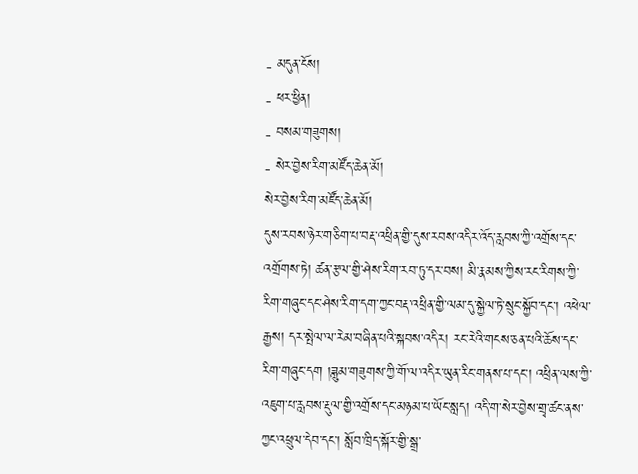- མདུན་ངོས།
- ཕར་ཕྱིན།
- བསམ་གཟུགས།
- སེར་བྱེས་རིག་མཛོད་ཆེན་མོ།
སེར་བྱེས་རིག་མཛོད་ཆེན་མོ།
དུས་རབས་ཉེར་གཅིག་པ་བརྡ་འཕྲིན་གྱི་དུས་རབས་འདིར་འོད་རླབས་ཀྱི་འགྲོས་དང་འགྲོགས་ཏེ། ཚན་རྩལ་གྱི་ཤེས་རིག་རབ་ཏུ་དར་བས། མི་རྣམས་ཀྱིས་རང་རིགས་ཀྱི་རིག་གཞུང་དང་ཤེས་རིག་དག་ཀྱང་བརྡ་འཕྲིན་གྱི་ལམ་དུ་སྐྱེལ་ཏེ་སྲུང་སྐྱོབ་དང་། འཕེལ་རྒྱས། དར་སྤེལ་ལ་རེམ་བཞིན་པའི་སྐབས་འདིར། རང་རེའི་གངས་ཅན་པའི་ཆོས་དང་རིག་གཞུང་དག །ཟླུམ་གཟུགས་ཀྱི་གོ་ལ་འདིར་ཡུན་རིང་གནས་པ་དང་། འཕྲིན་ལས་ཀྱི་འཇུག་པ་རླབས་རྡུལ་གྱི་འགྲོས་དང་མཉམ་པ་ཡོང་སླད། འདི་ག་སེར་བྱེས་གྲྭ་ཚང་ནས་ཀྱང་འཕྲུལ་དེབ་དང་། སློབ་ཁྲིད་སྐོར་གྱི་སྒྲ་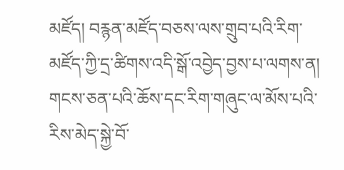མཛོད། བརྙན་མཛོད་བཅས་ལས་གྲུབ་པའི་རིག་མཛོད་ཀྱི་དྲ་ཚིགས་འདི་སྒོ་འབྱེད་བྱས་པ་ལགས་ན། གངས་ཅན་པའི་ཆོས་དང་རིག་གཞུང་ལ་མོས་པའི་རིས་མེད་སྐྱེ་བོ་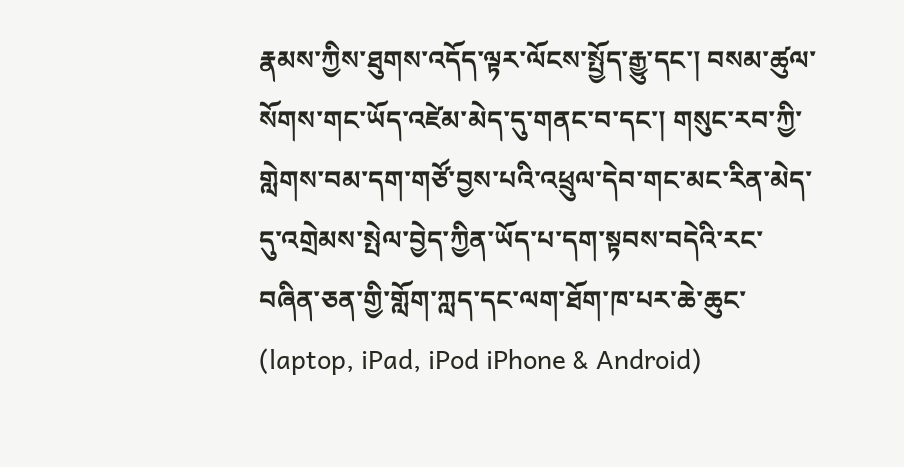རྣམས་ཀྱིས་ཐུགས་འདོད་ལྟར་ལོངས་སྤྱོད་རྒྱུ་དང་། བསམ་ཚུལ་སོགས་གང་ཡོད་འཛེམ་མེད་དུ་གནང་བ་དང་། གསུང་རབ་ཀྱི་གླེགས་བམ་དག་གཙོ་བྱས་པའི་འཕྲུལ་དེབ་གང་མང་རིན་མེད་དུ་འགྲེམས་སྤེལ་བྱེད་ཀྱིན་ཡོད་པ་དག་སྟབས་བདེའི་རང་བཞིན་ཅན་གྱི་གློག་ཀླད་དང་ལག་ཐོག་ཁ་པར་ཆེ་ཆུང་ (laptop, iPad, iPod iPhone & Android)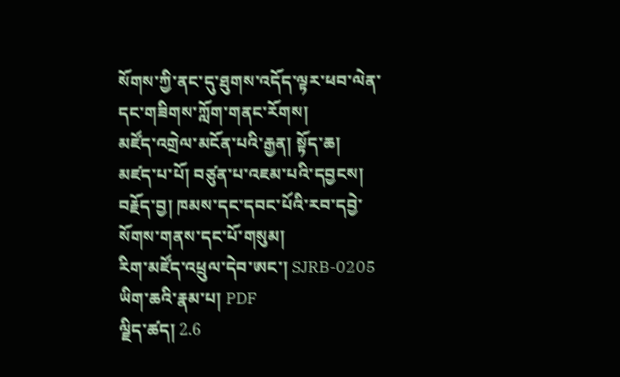སོགས་ཀྱི་ནང་དུ་ཐུགས་འདོད་ལྟར་ཕབ་ལེན་དང་གཟིགས་ཀློག་གནང་རོགས།
མཛོད་འགྲེལ་མངོན་པའི་རྒྱན། སྟོད་ཆ།
མཛད་པ་པོ། བཙུན་པ་འཇམ་པའི་དབྱངས།
བརྗོད་བྱ། ཁམས་དང་དབང་པོའི་རབ་དབྱེ་སོགས་གནས་དང་པོ་གསུམ།
རིག་མཛོད་འཕྲུལ་དེབ་ཨང་། SJRB-0205
ཡིག་ཆའི་རྣམ་པ། PDF
ལྗིད་ཚད། 2.6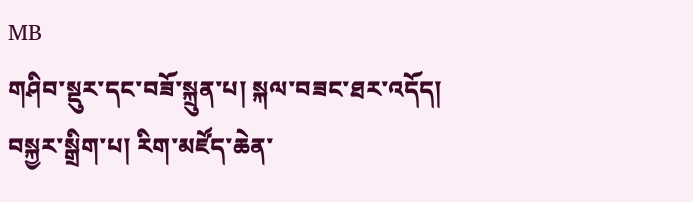MB
གཤིབ་སྡུར་དང་བཟོ་སྐྲུན་པ། སྐལ་བཟང་ཐར་འདོད།
བསྐྱར་སྒྲིག་པ། རིག་མཛོད་ཆེན་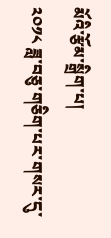མོའི་རྩོམ་སྒྲིག་པ།
༢༠༡༨ ཟླ་བཅུ་གཅིག་པར་གསར་དུ་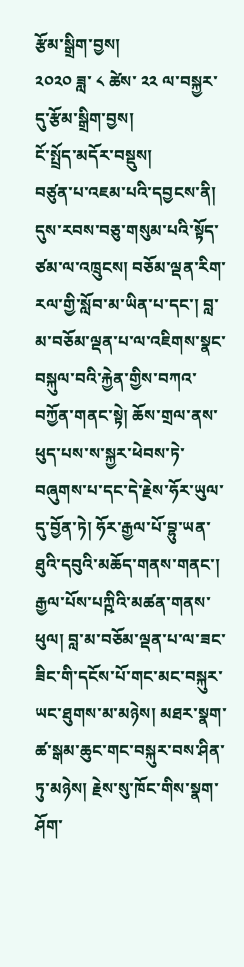རྩོམ་སྒྲིག་བྱས།
༢༠༢༠ ཟླ་ ༨ ཚེས་ ༢༢ ལ་བསྐྱར་དུ་རྩོམ་སྒྲིག་བྱས།
ངོ་སྤྲོད་མདོར་བསྡུས།
བཙུན་པ་འཇམ་པའི་དབྱངས་ནི། དུས་རབས་བཅུ་གསུམ་པའི་སྟོད་ཙམ་ལ་འཁྲུངས། བཅོམ་ལྡན་རིག་རལ་གྱི་སློབ་མ་ཡིན་པ་དང་། བླ་མ་བཅོམ་ལྡན་པ་ལ་འཇིགས་སྣང་བསྐུལ་བའི་རྐྱེན་གྱིས་བཀའ་བཀྱོན་གནང་སྟེ། ཆོས་གྲལ་ནས་ཕུད་པས་ས་སྐྱར་ཕེབས་ཏེ་བཞུགས་པ་དང་དེ་རྗེས་ཧོར་ཡུལ་དུ་བྱོན་ཏེ། ཧོར་རྒྱལ་པོ་བྷུ་ཡན་ཐུའི་དབུའི་མཆོད་གནས་གནང་། རྒྱལ་པོས་པཀྵིའི་མཚན་གནས་ཕུལ། བླ་མ་བཅོམ་ལྡན་པ་ལ་ཟང་ཟིང་གི་དངོས་པོ་གང་མང་བསྐུར་ཡང་ཐུགས་མ་མཉེས། མཐར་སྣག་ཚ་སྒམ་ཆུང་གང་བསྐུར་བས་ཤིན་ཏུ་མཉེས། རྗེས་སུ་ཁོང་གིས་སྣག་ཤོག་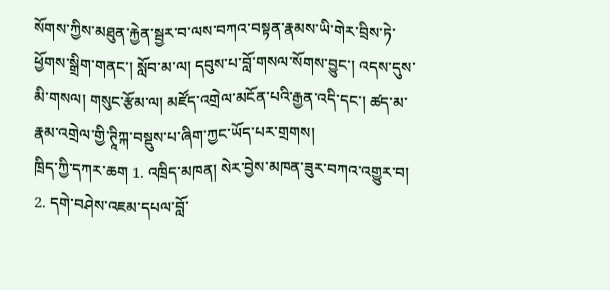སོགས་ཀྱིས་མཐུན་རྐྱེན་སྦྱར་བ་ལས་བཀའ་བསྟན་རྣམས་ཡི་གེར་བྲིས་ཏེ་ཕྱོགས་སྒྲིག་གནང་། སློབ་མ་ལ། དབུས་པ་བློ་གསལ་སོགས་བྱུང་། འདས་དུས་མི་གསལ། གསུང་རྩོམ་ལ། མཛོད་འགྲེལ་མངོན་པའི་རྒྱན་འདི་དང་། ཚད་མ་རྣམ་འགྲེལ་གྱི་ཊཱིཀྐ་བསྡུས་པ་ཞིག་ཀྱང་ཡོད་པར་གྲགས།
ཁྲིད་ཀྱི་དཀར་ཆག 1. འཁྲིད་མཁན། སེར་བྱེས་མཁན་ཟུར་བཀའ་འགྱུར་བ། 2. དགེ་བཤེས་འཇམ་དཔལ་བློ་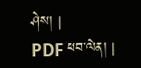ཤེས། |
PDF ཕབ་ལེན། |